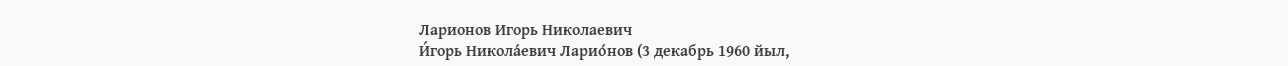Ларионов Игорь Николаевич
И́горь Никола́евич Ларио́нов (3 декабрь 1960 йыл,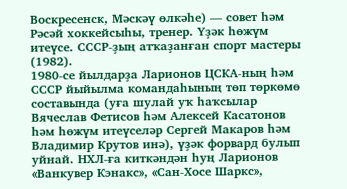Воскресенск, Мәскәү өлкәһе) — совет һәм Рәсәй хоккейсыһы, тренер. Үҙәк һөжүм итеүсе. СССР-ҙың атҡаҙанған спорт мастеры (1982).
1980-се йылдарҙа Ларионов ЦСКА-ның һәм СССР йыйылма командаһының төп төркөмө составында (уға шулай уҡ һаҡсылар Вячеслав Фетисов һәм Алексей Касатонов һәм һөжүм итеүселәр Сергей Макаров һәм Владимир Крутов инә), үҙәк форвард булып уйнай. НХЛ-ға киткәндән һуң Ларионов «Ванкувер Кэнакс», «Сан-Хосе Шаркс»,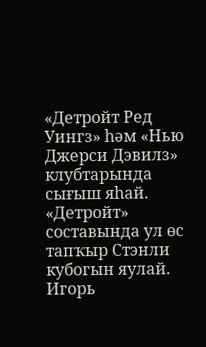«Детройт Ред Уингз» һәм «Нью Джерси Дэвилз» клубтарында сығыш яһай. «Детройт» составында ул өс тапҡыр Стэнли кубогын яулай.
Игорь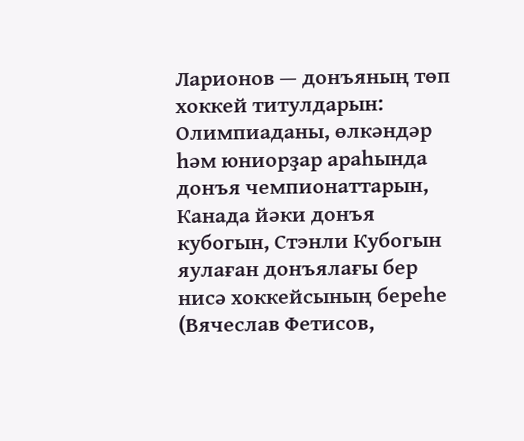Ларионов — донъяның төп хоккей титулдарын: Олимпиаданы, өлкәндәр һәм юниорҙар араһында донъя чемпионаттарын, Канада йәки донъя кубогын, Стэнли Кубогын яулаған донъялағы бер нисә хоккейсының береһе (Вячеслав Фетисов,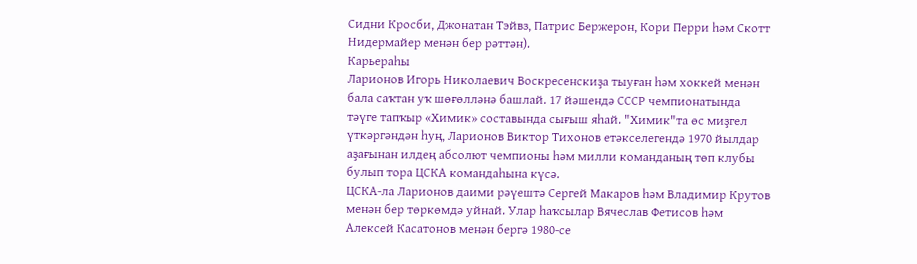Сидни Кросби, Джонатан Тэйвз, Патрис Бержерон, Кори Перри һәм Скотт Нидермайер менән бер рәттән).
Карьераһы
Ларионов Игорь Николаевич Воскресенскиҙа тыуған һәм хоккей менән бала саҡтан уҡ шөғөлләнә башлай. 17 йәшендә СССР чемпионатында тәүге тапҡыр «Химик» составында сығыш яһай. "Химик"та өс миҙгел үткәргәндән һуң, Ларионов Виктор Тихонов етәкселегендә 1970 йылдар аҙағынан илдең абсолют чемпионы һәм милли команданың төп клубы булып тора ЦСКА командаһына күсә.
ЦСКА-ла Ларионов даими рәүештә Сергей Макаров һәм Владимир Крутов менән бер төркөмдә уйнай. Улар һаҡсылар Вячеслав Фетисов һәм Алексей Касатонов менән бергә 1980-се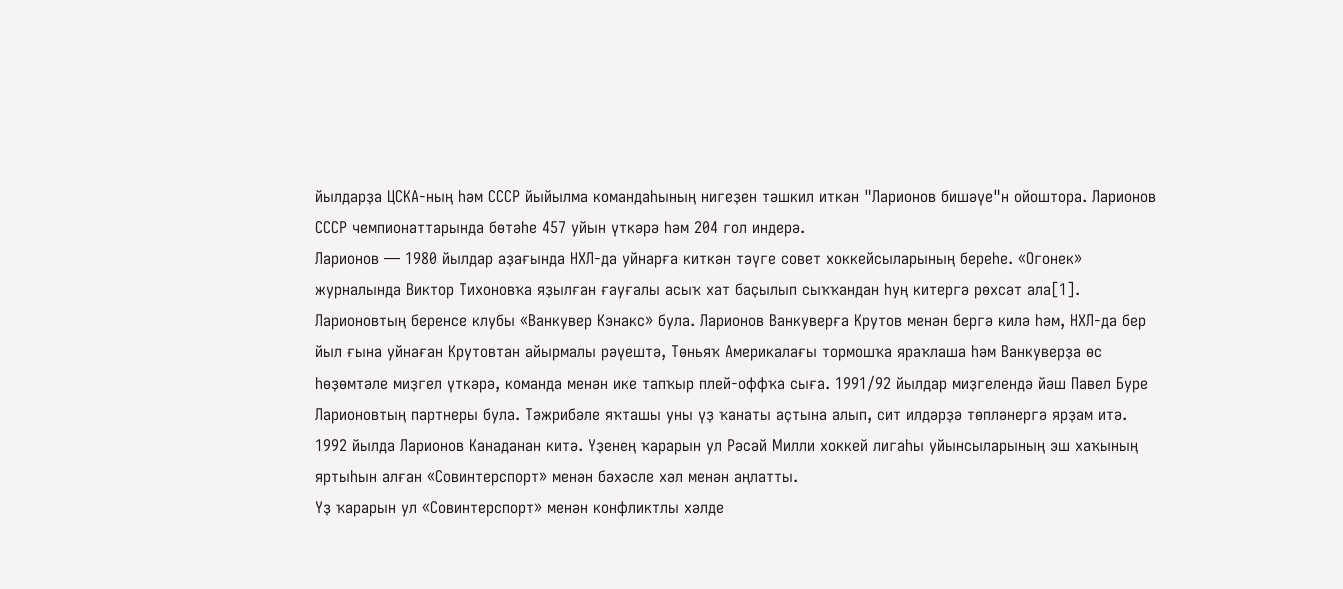йылдарҙа ЦСКА-ның һәм СССР йыйылма командаһының нигеҙен тәшкил иткән "Ларионов бишәүе"н ойоштора. Ларионов СССР чемпионаттарында бөтәһе 457 уйын үткәрә һәм 204 гол индерә.
Ларионов — 1980 йылдар аҙағында НХЛ-да уйнарға киткән тәүге совет хоккейсыларының береһе. «Огонек» журналында Виктор Тихоновҡа яҙылған ғауғалы асыҡ хат баҫылып сыҡҡандан һуң китергә рөхсәт ала[1]. Ларионовтың беренсе клубы «Ванкувер Кэнакс» була. Ларионов Ванкуверға Крутов менән бергә килә һәм, НХЛ-да бер йыл ғына уйнаған Крутовтан айырмалы рәүештә, Төньяҡ Америкалағы тормошҡа яраҡлаша һәм Ванкуверҙа өс һөҙөмтәле миҙгел үткәрә, команда менән ике тапҡыр плей-оффҡа сыға. 1991/92 йылдар миҙгелендә йәш Павел Буре Ларионовтың партнеры була. Тәжрибәле яҡташы уны үҙ ҡанаты аҫтына алып, сит илдәрҙә төпләнергә ярҙам итә.
1992 йылда Ларионов Канаданан китә. Үҙенең ҡарарын ул Рәсәй Милли хоккей лигаһы уйынсыларының эш хаҡының яртыһын алған «Совинтерспорт» менән бәхәсле хәл менән аңлатты.
Үҙ ҡарарын ул «Совинтерспорт» менән конфликтлы хәлде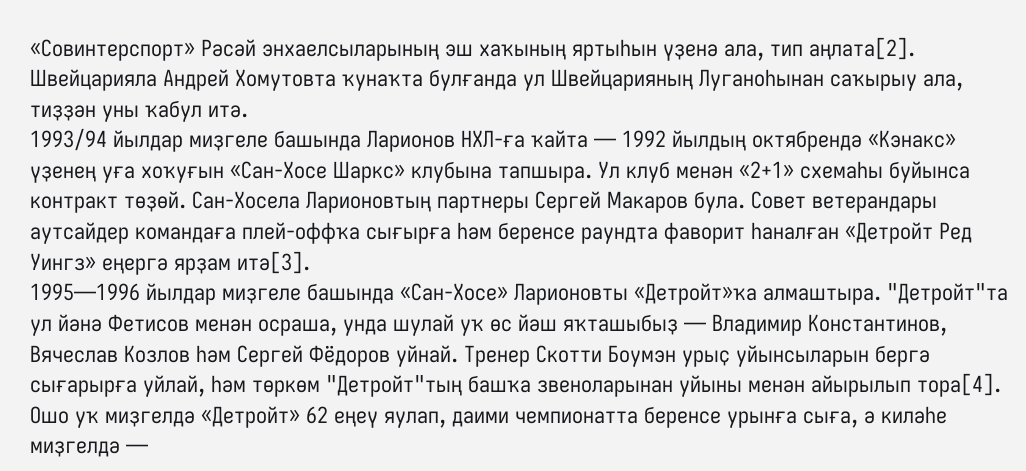«Совинтерспорт» Рәсәй энхаелсыларының эш хаҡының яртыһын үҙенә ала, тип аңлата[2]. Швейцарияла Андрей Хомутовта ҡунаҡта булғанда ул Швейцарияның Луганоһынан саҡырыу ала, тиҙҙән уны ҡабул итә.
1993/94 йылдар миҙгеле башында Ларионов НХЛ-ға ҡайта — 1992 йылдың октябрендә «Кэнакс» үҙенең уға хоҡуғын «Сан-Хосе Шаркс» клубына тапшыра. Ул клуб менән «2+1» схемаһы буйынса контракт төҙөй. Сан-Хосела Ларионовтың партнеры Сергей Макаров була. Совет ветерандары аутсайдер командаға плей-оффҡа сығырға һәм беренсе раундта фаворит һаналған «Детройт Ред Уингз» еңергә ярҙам итә[3].
1995—1996 йылдар миҙгеле башында «Сан-Хосе» Ларионовты «Детройт»ҡа алмаштыра. "Детройт"та ул йәнә Фетисов менән осраша, унда шулай уҡ өс йәш яҡташыбыҙ — Владимир Константинов, Вячеслав Козлов һәм Сергей Фёдоров уйнай. Тренер Скотти Боумэн урыҫ уйынсыларын бергә сығарырға уйлай, һәм төркөм "Детройт"тың башҡа звеноларынан уйыны менән айырылып тора[4]. Ошо уҡ миҙгелдә «Детройт» 62 еңеү яулап, даими чемпионатта беренсе урынға сыға, ә киләһе миҙгелдә —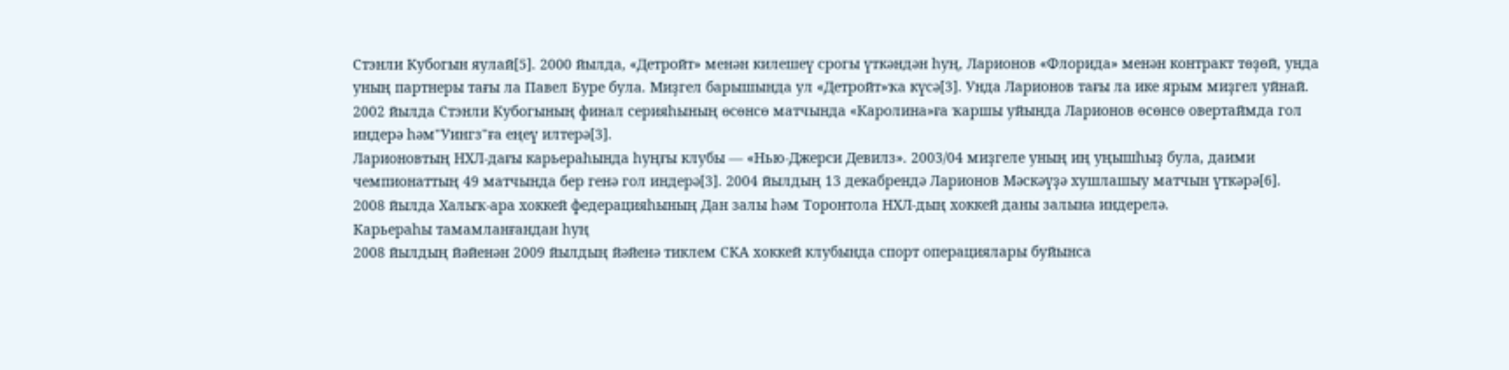Стэнли Кубогын яулай[5]. 2000 йылда, «Детройт» менән килешеү срогы үткәндән һуң, Ларионов «Флорида» менән контракт төҙөй, унда уның партнеры тағы ла Павел Буре була. Миҙгел барышында ул «Детройт»ҡа күсә[3]. Унда Ларионов тағы ла ике ярым миҙгел уйнай.
2002 йылда Стэнли Кубогының финал серияһының өсөнсө матчында «Каролина»ға ҡаршы уйында Ларионов өсөнсө овертаймда гол индерә һәм"Уингз"ға еңеү илтерә[3].
Ларионовтың НХЛ-дағы карьераһында һуңғы клубы — «Нью-Джерси Девилз». 2003/04 миҙгеле уның иң уңышһыҙ була, даими чемпионаттың 49 матчында бер генә гол индерә[3]. 2004 йылдың 13 декабрендә Ларионов Мәскәүҙә хушлашыу матчын үткәрә[6].
2008 йылда Халыҡ-ара хоккей федерацияһының Дан залы һәм Торонтола НХЛ-дың хоккей даны залына индерелә.
Карьераһы тамамланғандан һуң
2008 йылдың йәйенән 2009 йылдың йәйенә тиклем СКА хоккей клубында спорт операциялары буйынса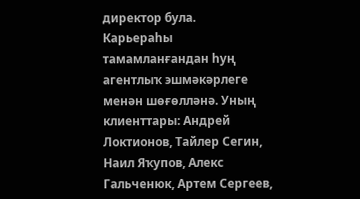директор була.
Карьераһы тамамланғандан һуң агентлыҡ эшмәкәрлеге менән шөғөлләнә. Уның клиенттары: Андрей Локтионов, Тайлер Сегин, Наил Яҡупов, Алекс Гальченюк, Артем Сергеев,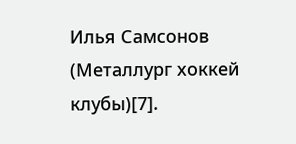Илья Самсонов (Металлург хоккей клубы)[7].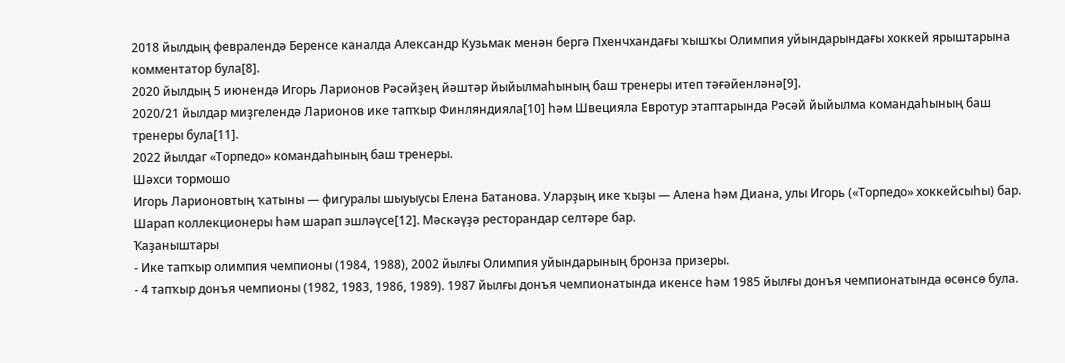2018 йылдың февралендә Беренсе каналда Александр Кузьмак менән бергә Пхенчхандағы ҡышҡы Олимпия уйындарындағы хоккей ярыштарына комментатор була[8].
2020 йылдың 5 июнендә Игорь Ларионов Рәсәйҙең йәштәр йыйылмаһының баш тренеры итеп тәғәйенләнә[9].
2020/21 йылдар миҙгелендә Ларионов ике тапҡыр Финляндияла[10] һәм Швецияла Евротур этаптарында Рәсәй йыйылма командаһының баш тренеры була[11].
2022 йылдаг «Торпедо» командаһының баш тренеры.
Шәхси тормошо
Игорь Ларионовтың ҡатыны — фигуралы шыуыусы Елена Батанова. Уларҙың ике ҡыҙы — Алена һәм Диана, улы Игорь («Торпедо» хоккейсыһы) бар.
Шарап коллекционеры һәм шарап эшләүсе[12]. Мәскәүҙә ресторандар селтәре бар.
Ҡаҙаныштары
- Ике тапҡыр олимпия чемпионы (1984, 1988), 2002 йылғы Олимпия уйындарының бронза призеры.
- 4 тапҡыр донъя чемпионы (1982, 1983, 1986, 1989). 1987 йылғы донъя чемпионатында икенсе һәм 1985 йылғы донъя чемпионатында өсөнсө була.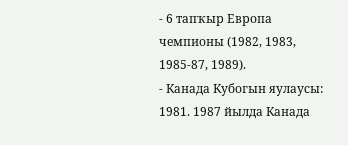- 6 тапҡыр Европа чемпионы (1982, 1983, 1985-87, 1989).
- Канада Кубогын яулаусы: 1981. 1987 йылда Канада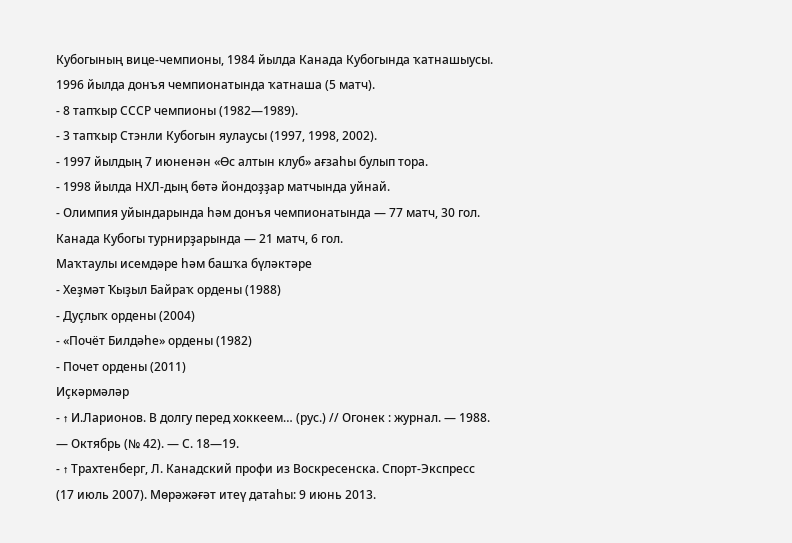Кубогының вице-чемпионы, 1984 йылда Канада Кубогында ҡатнашыусы. 1996 йылда донъя чемпионатында ҡатнаша (5 матч).
- 8 тапҡыр СССР чемпионы (1982—1989).
- 3 тапҡыр Стэнли Кубогын яулаусы (1997, 1998, 2002).
- 1997 йылдың 7 июненән «Өс алтын клуб» ағзаһы булып тора.
- 1998 йылда НХЛ-дың бөтә йондоҙҙар матчында уйнай.
- Олимпия уйындарында һәм донъя чемпионатында — 77 матч, 30 гол. Канада Кубогы турнирҙарында — 21 матч, 6 гол.
Маҡтаулы исемдәре һәм башҡа бүләктәре
- Хеҙмәт Ҡыҙыл Байраҡ ордены (1988)
- Дуҫлыҡ ордены (2004)
- «Почёт Билдәһе» ордены (1982)
- Почет ордены (2011)
Иҫкәрмәләр
- ↑ И.Ларионов. В долгу перед хоккеем… (рус.) // Огонек : журнал. — 1988. — Октябрь (№ 42). — С. 18—19.
- ↑ Трахтенберг, Л. Канадский профи из Воскресенска. Спорт-Экспресс (17 июль 2007). Мөрәжәғәт итеү датаһы: 9 июнь 2013.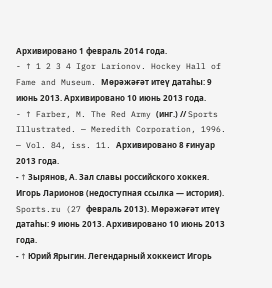Архивировано 1 февраль 2014 года.
- ↑ 1 2 3 4 Igor Larionov. Hockey Hall of Fame and Museum. Мөрәжәғәт итеү датаһы: 9 июнь 2013. Архивировано 10 июнь 2013 года.
- ↑ Farber, M. The Red Army (инг.) // Sports Illustrated. — Meredith Corporation, 1996. — Vol. 84, iss. 11. Архивировано 8 ғинуар 2013 года.
- ↑ Зырянов, А. Зал славы российского хоккея. Игорь Ларионов (недоступная ссылка — история). Sports.ru (27 февраль 2013). Мөрәжәғәт итеү датаһы: 9 июнь 2013. Архивировано 10 июнь 2013 года.
- ↑ Юрий Ярыгин. Легендарный хоккеист Игорь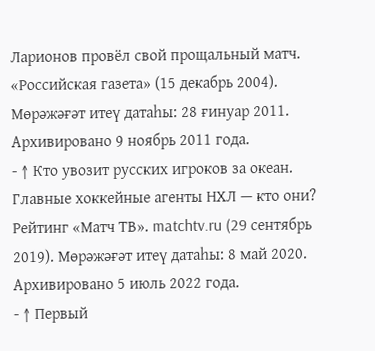Ларионов провёл свой прощальный матч. «Российская газета» (15 декабрь 2004). Мөрәжәғәт итеү датаһы: 28 ғинуар 2011. Архивировано 9 ноябрь 2011 года.
- ↑ Кто увозит русских игроков за океан. Главные хоккейные агенты НХЛ — кто они? Рейтинг «Матч ТВ». matchtv.ru (29 сентябрь 2019). Мөрәжәғәт итеү датаһы: 8 май 2020. Архивировано 5 июль 2022 года.
- ↑ Первый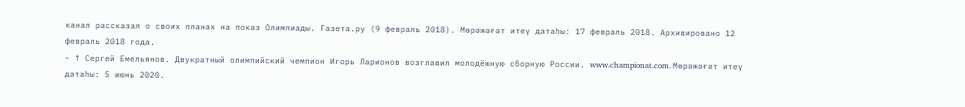канал рассказал о своих планах на показ Олимпиады. Газета.ру (9 февраль 2018). Мөрәжәғәт итеү датаһы: 17 февраль 2018. Архивировано 12 февраль 2018 года.
- ↑ Сергей Емельянов. Двукратный олимпийский чемпион Игорь Ларионов возглавил молодёжную сборную России. www.championat.com. Мөрәжәғәт итеү датаһы: 5 июнь 2020.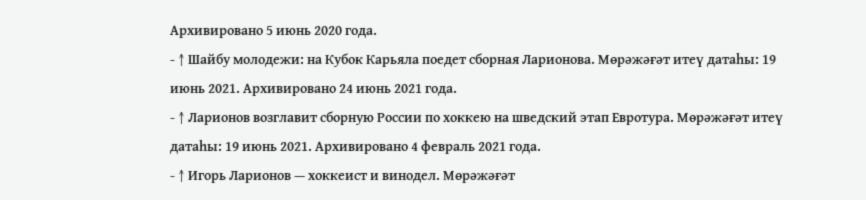Архивировано 5 июнь 2020 года.
- ↑ Шайбу молодежи: на Кубок Карьяла поедет сборная Ларионова. Мөрәжәғәт итеү датаһы: 19 июнь 2021. Архивировано 24 июнь 2021 года.
- ↑ Ларионов возглавит сборную России по хоккею на шведский этап Евротура. Мөрәжәғәт итеү датаһы: 19 июнь 2021. Архивировано 4 февраль 2021 года.
- ↑ Игорь Ларионов — хоккеист и винодел. Мөрәжәғәт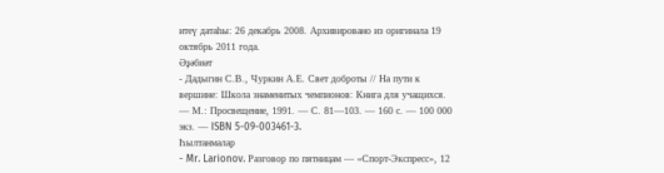итеү датаһы: 26 декабрь 2008. Архивировано из оригинала 19 октябрь 2011 года.
Әҙәбиәт
- Дадыгин С.В., Чуркин А.Е. Свет доброты // На пути к вершине: Школа знаменитых чемпионов: Книга для учащихся. — М.: Просвещение, 1991. — С. 81—103. — 160 с. — 100 000 экз. — ISBN 5-09-003461-3.
Һылтанмалар
- Mr. Larionov. Разговор по пятницам — «Спорт-Экспресс», 12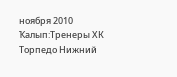ноября 2010
Ҡалып:Тренеры ХК Торпедо Нижний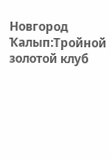Новгород Ҡалып:Тройной золотой клуб